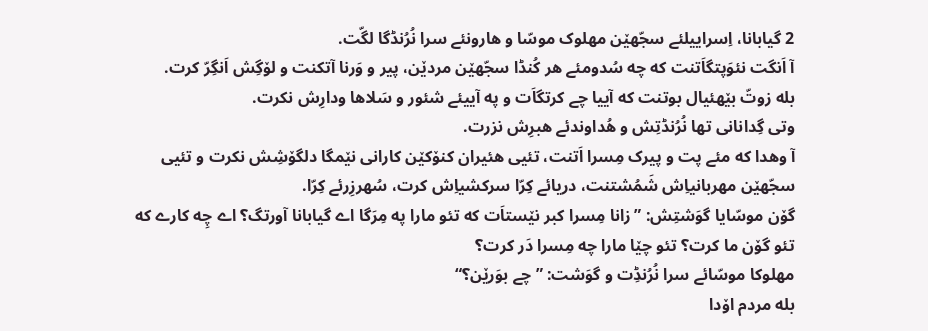2 گیابانا، اِسراییلئے سجّهێن مهلوک موسّا و هارونئے سرا نُرُنڈگا لگّت.
آ اَنگت نئوَپتگاَتنت که چه سُدومئے هر کُنڈا سجّهێن مردێن، پیر و وَرنا آتکنت و لۆگِش اَنگِرّ کرت.
بله زوتّ بێهئیال بوتنت که آییا چے کرتگاَت و په آییئے شئور و سَلاها ودارِش نکرت.
وتی گِدانانی تها نُرُنڈتِش و هُداوندئے هبرِش نزرت.
آ وهدا که مئے پت و پیرک مِسرا اَتنت، تئیی هئیران کنۆکێن کارانی نێمگا دلگۆشِش نکرت و تئیی سجّهێن مهربانیاِش شَمُشتنت، دریائے کِرّا سرکشیاِش کرت، سُهرزِرئے کِرّا.
گۆن موسّایا گوَشتِش: ”زانا مِسرا کبر نێستاَت که تئو مارا په مِرَگا اے گیابانا آورتگ؟ اے چِه کارے که تئو گۆن ما کرت؟ تئو چێا مارا چه مِسرا دَر کرت؟
مهلوکا موسّائے سرا نُرُنڈِت و گوَشت: ”چے بوَرێن؟“
بله مردم اۆدا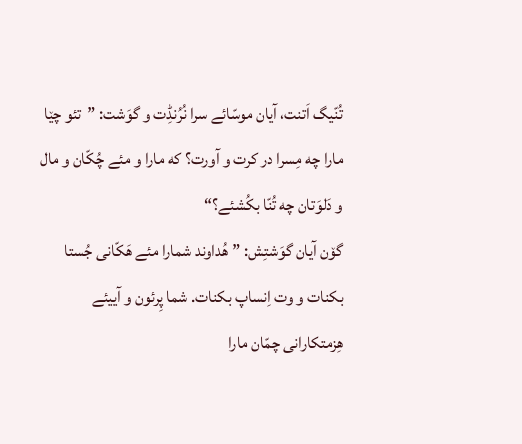تُنّیگ اَتنت، آیان موسّائے سرا نُرُنڈِت و گوَشت: ”تئو چێا مارا چه مِسرا در کرت و آورت؟ که مارا و مئے چُکّان و مال و دَلوَتان چه تُنّا بکُشئے؟“
گۆن آیان گوَشتِش: ”هُداوند شمارا مئے هَکّانی جُستا بکنات و وت اِنساپ بکنات. شما پِرئون و آییئے هِزمتکارانی چمّان مارا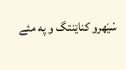سْیَهرو کناێنتگ و په مئے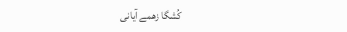کُشگا زهمے آیانی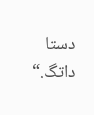دستا داتگ.“